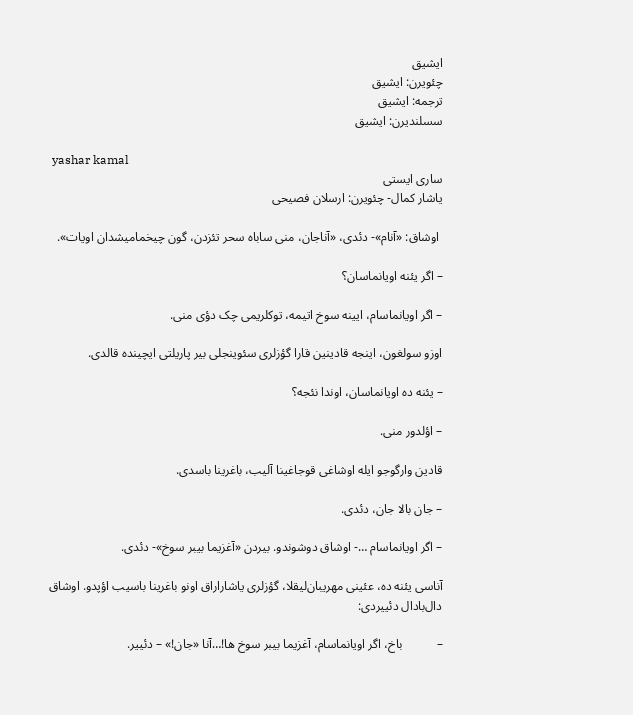ایشیق
چئویرن: ایشیق
ترجمه: ایشیق
سسلندیرن: ایشیق

 yashar kamal
ساری ایستی
یاشار کمال- چئویرن: ارسلان فصیحی

 اوشاق: «آنام»- دئدی، «آناجان، منی ساباه سحر تئزدن، گون‌ چیخمامیشدان اویات».

– اگر یئنه اویانماسان؟

– اگر اویانماسام، ایینه سوخ اتیمه، توکلریمی چک دؤی منی.

اوزو سولغون، اینجه قادینین قارا گؤزلری سئوینجلی بیر پاریلتی ایچینده قالدی.

– یئنه ده اویانماسان، اوندا نئجه؟

– اؤلدور منی.

قادین وارگوجو ایله اوشاغی قوجاغینا آلیب، باغرینا باسدی.

– جان بالا جان، دئدی.

– اگر اویانماسام …- اوشاق دوشوندو. بیردن «آغزیما بیبر سوخ»- دئدی.

آناسی یئنه ده، عئینی مهریبان‌لیقلا، گؤزلری یاشاراراق اونو باغرینا باسیب اؤپدو. اوشاق دال‌بادال دئییردی:

–           باخ، اگر اویانماسام، آغزیما بیبر سوخ ها!…آنا «جان!» – دئییر.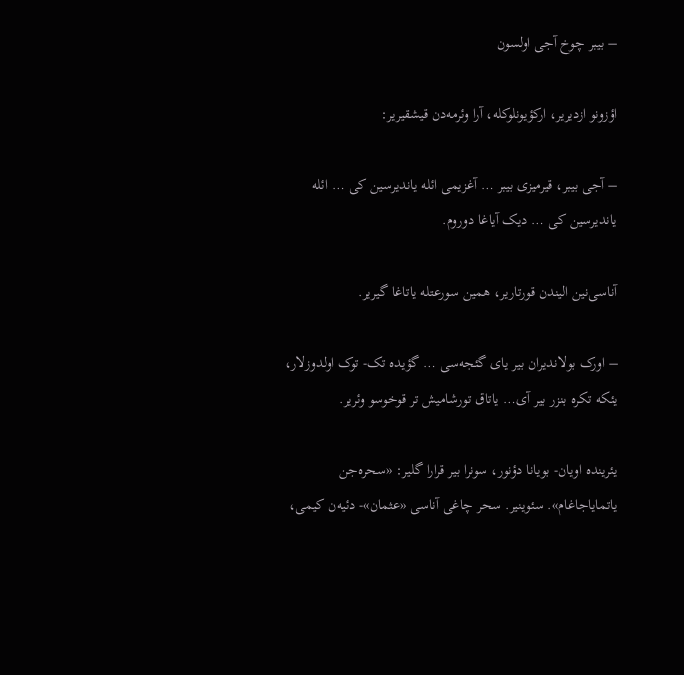– بیبر چوخ آجی اولسون

اؤزونو ازدیریر، ارکؤیونلوکله، آرا وئرمه‌دن قیشقیریر:

– آجی بیبر، قیرمیزی بیبر … آغزیمی ائله یاندیرسین کی … ائله یاندیرسین کی … دیک آیاغا دوروم.

آناسی‌نین الیندن قورتاریر، همین سورعتله یاتاغا گیریر.

– اورک بولاندیران بیر یای گئجه‌سی … گؤیده تک- توک اولدوزلار، یئکه تکره بنزر بیر آی… یاتاق تورشامیش تر قوخوسو وئریر.

یئرینده اویان- بویانا دؤنور، سونرا بیر قرارا گلیر: «سحره‌جن یاتمایاجاغام». سئوینیر. سحر چاغی آناسی «عثمان»- دئیه‌ن کیمی،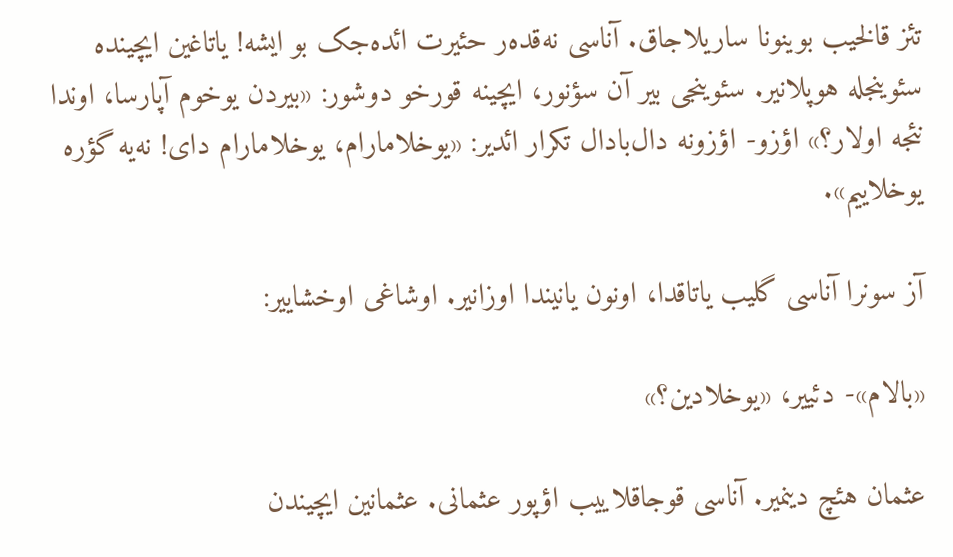تئز قالخیب بوینونا ساریلاجاق. آناسی نه‌قده‌ر حئیرت ائده‌جک بو ایشه! یاتاغین ایچینده سئوینجله هوپلانیر. سئوینجی بیر آن سؤنور، ایچینه قورخو دوشور: «بیردن یوخوم آپارسا، اوندا نئجه اولار؟» اؤزو- اؤزونه دال‌بادال تکرار ائدیر: «یوخلامارام، یوخلامارام دای! نه‌یه گؤره یوخلاییم».

آز سونرا آناسی گلیب یاتاقدا، اونون یانیندا اوزانیر. اوشاغی اوخشاییر:

«بالام»- دئییر، «یوخلادین؟»

عثمان هئچ دینمیر. آناسی قوجاقلاییب اؤپور عثمانی. عثمانین ایچیندن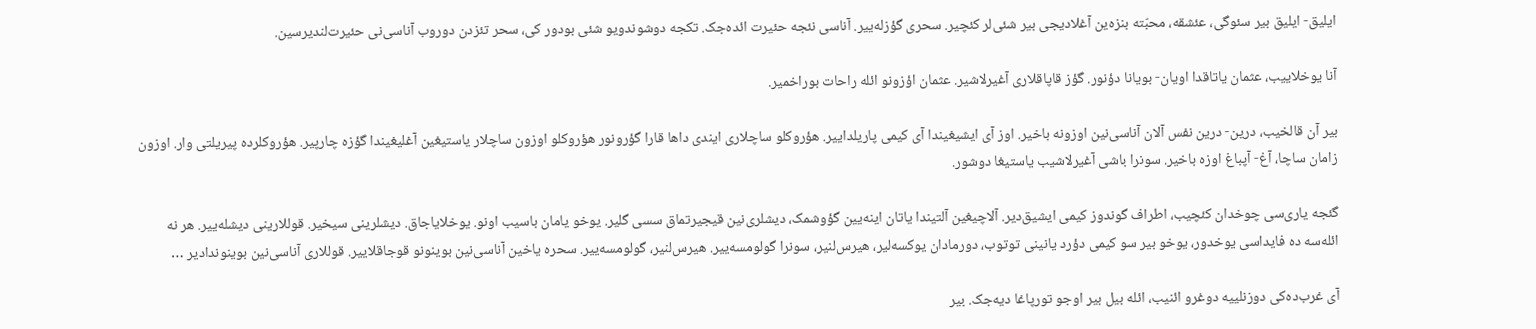ایلیق- ایلیق بیر سئوگی، عئشقه، محبّته بنزه‌ین آغلادیجی بیر شئی‌لر کئچیر. سحری گؤزله‌ییر. آناسی نئجه حئیرت ائده‌جک. تکجه دوشوندویو شئی بودور کی، سحر تئزدن دوروب آناسی‌نی حئیرت‌لندیرسین.

آنا یوخلاییب، عثمان یاتاقدا اویان- بویانا دؤنور. گؤز قاپاقلاری آغیرلاشیر. عثمان اؤزونو ائله راحات بوراخمیر.

بیر آن قالخیب، درین- درین نفس آلان آناسی‌نین اوزونه باخیر. اوز آی ایشیغیندا آی کیمی پاریلداییر. هؤروکلو ساچلاری ایندی داها قارا گؤرونور هؤروکلو اوزون ساچلار یاستیغین آغلیغیندا گؤزه چارپیر. هؤروکلرده پیریلتی وار. اوزون زامان ساچا، آغ- آپباغ اوزه باخیر. سونرا باشی آغیرلاشیب یاستیغا دوشور.

گئجه یاری‌سی چوخدان کئچیب، اطراف گوندوز کیمی ایشیق‌دیر. آلاچیغین آلتیندا یاتان اینه‌یین گؤوشمک، دیشلری‌نین قیجیرتماق سسی گلیر. یوخو یامان باسیب اونو. یوخلایاجاق. دیشلرینی سیخیر. قوللارینی دیشله‌ییر. هر نه ائله‌سه ده فایداسی یوخدور، یوخو بیر سو کیمی دؤرد یانینی توتوب، دورمادان یوکسه‌لیر، هیرس‌لنیر، سونرا گولومسه‌ییر. هیرس‌لنیر، گولومسه‌ییر. سحره یاخین آناسی‌نین بوینونو قوجاقلاییر. قوللاری آناسی‌نین بوینوندادیر …

آی غرب‌ده‌کی دوزنلییه دوغرو ائنیب، ائله بیل بیر اوجو تورپاغا دیه‌جک. بیر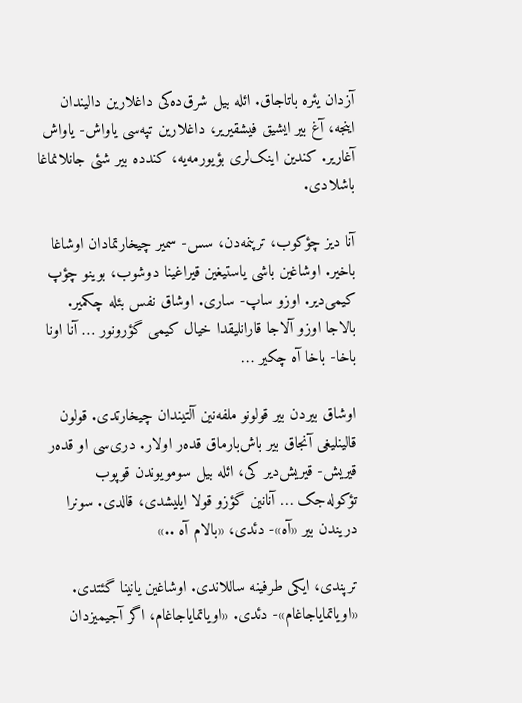آزدان یئره باتاجاق. ائله بیل شرق‌ده‌کی داغلارین دالیندان اینجه، آغ بیر ایشیق فیشقیریر، داغلارین تپه‌سی یاواش- یاواش آغاریر. کندین اینک‌لری بؤیورمه‌یه، کندده بیر شئی جانلانماغا باشلادی.

آنا دیز چؤکوب، ترپنمه‌دن، سس- سمیر چیخارتمادان اوشاغا باخیر. اوشاغین باشی یاستیغین قیراغینا دوشوب، بوینو چؤپ کیمی‌دیر. اوزو ساپ- ساری. اوشاق نفس بئله چکمیر. بالاجا اوزو آلاجا قارانلیقدا خیال کیمی گؤرونور … آنا اونا باخا- باخا آه چکیر …

اوشاق بیردن بیر قولونو ملفه‌نین آلتیندان چیخارتدی. قولون قالینلیغی آنجاق بیر باش‌بارماق قده‌ر اولار. دری‌سی او قده‌ر قیریش- قیریش‌دیر کی، ائله بیل سومویوندن قوپوب تؤکوله‌جک … آنانین گؤزو قولا ایلیشدی، قالدی. سونرا دریندن بیر «آه»- دئدی، «بالام آه ..»

ترپندی، ایکی طرفینه ساللاندی. اوشاغین یانینا گئتدی. «اویاتمایاجاغام»- دئدی. «اویاتمایاجاغام، اگر آجیمیزدان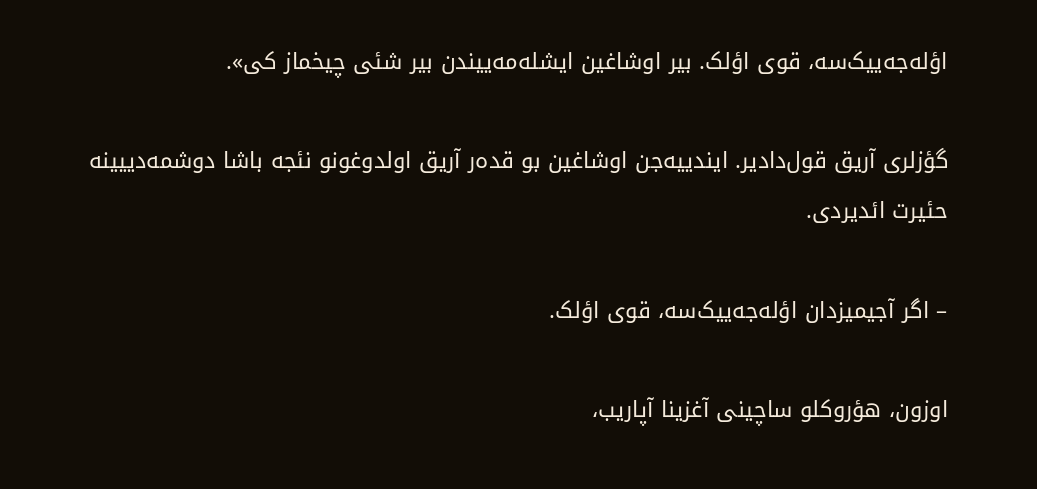اؤله‌جه‌ییک‌سه، قوی اؤلک. بیر اوشاغین ایشله‌مه‌ییندن بیر شئی چیخماز کی».

گؤزلری آریق قول‌دادیر. ایندییه‌جن اوشاغین بو قده‌ر آریق اولدوغونو نئجه باشا دوشمه‌دییینه حئیرت ائدیردی.

– اگر آجیمیزدان اؤله‌جه‌ییک‌سه، قوی اؤلک.

اوزون، هؤروکلو ساچینی آغزینا آپاریب،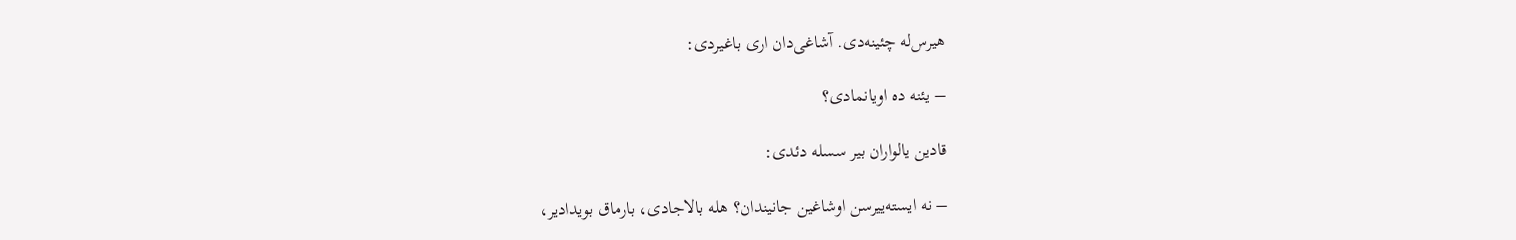هیرس‌له چئینه‌دی. آشاغی‌دان اری باغیردی:

– یئنه ده اویانمادی؟

قادین یالواران بیر سسله دئدی:

– نه ایسته‌ییرسن اوشاغین جانیندان؟ هله بالاجادی، بارماق بویدادیر،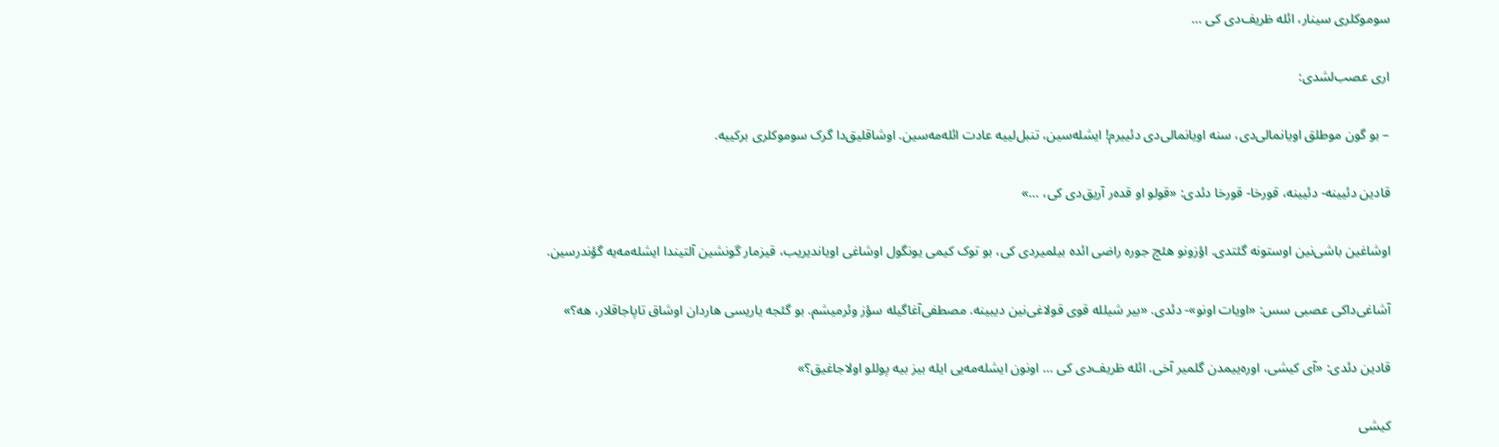سوموکلری سینار، ائله ظریف‌دی کی …

اری عصب‌لشدی:

– بو گون موطلق اویانمالی‌دی، سنه اویانمالی‌دی دئییرم! ایشله‌سین، تنبل‌لییه عادت ائله‌مه‌سین. اوشاقلیق‌دا گر‌ک سوموکلری برکییه.

قادین دئیینه- دئیینه، قورخا- قورخا دئدی: «قولو او قده‌ر آریق‌دی کی، …»

اوشاغین باشی‌نین اوستونه گئتدی. اؤزونو هئچ جوره راضی ائده بیلمیردی کی، بو توک کیمی یونگول اوشاغی اویاندیریب، قیزمار گونشین آلتیندا ایشله‌مه‌یه گؤندرسین.

آشاغی‌داکی عصبی سس: «اویات اونو»- دئدی. «بیر شیلله قوی قولاغی‌نین دیبینه. مصطفی‌آغاگیله سؤز وئرمیشم. بو گئجه یاریسی هاردان اوشاق تاپاجاقلار، هه؟»

قادین دئدی: «آی کیشی، اوره‌ییمدن گلمیر آخی. ائله ظریف‌دی کی … اونون ایشله‌مه‌یی ایله بیز بیه پوللو اولاجاغیق؟»

کیشی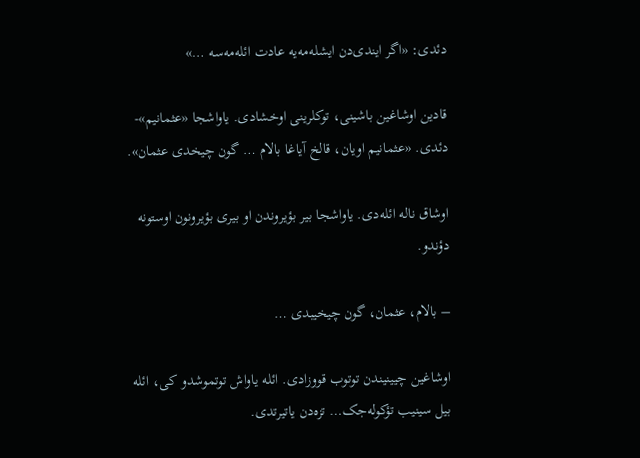دئدی: «اگر ایندی‌دن ایشله‌مه‌یه عادت ائله‌مه‌سه …»

قادین اوشاغین باشینی، توکلرینی اوخشادی. یاواشجا «عثمانیم»- دئدی. «عثمانیم اویان، قالخ آیاغا بالام … گون چیخدی عثمان».

اوشاق ناله ائله‌دی. یاواشجا بیر بؤیروندن او بیری بؤیرونون اوستونه دؤندو.

– بالام، عثمان، گون چیخیبدی …

اوشاغین چیینیندن توتوب قووزادی. ائله یاواش توتموشدو کی، ائله بیل سینیب تؤکوله‌جک… تزه‌دن یاتیرتدی.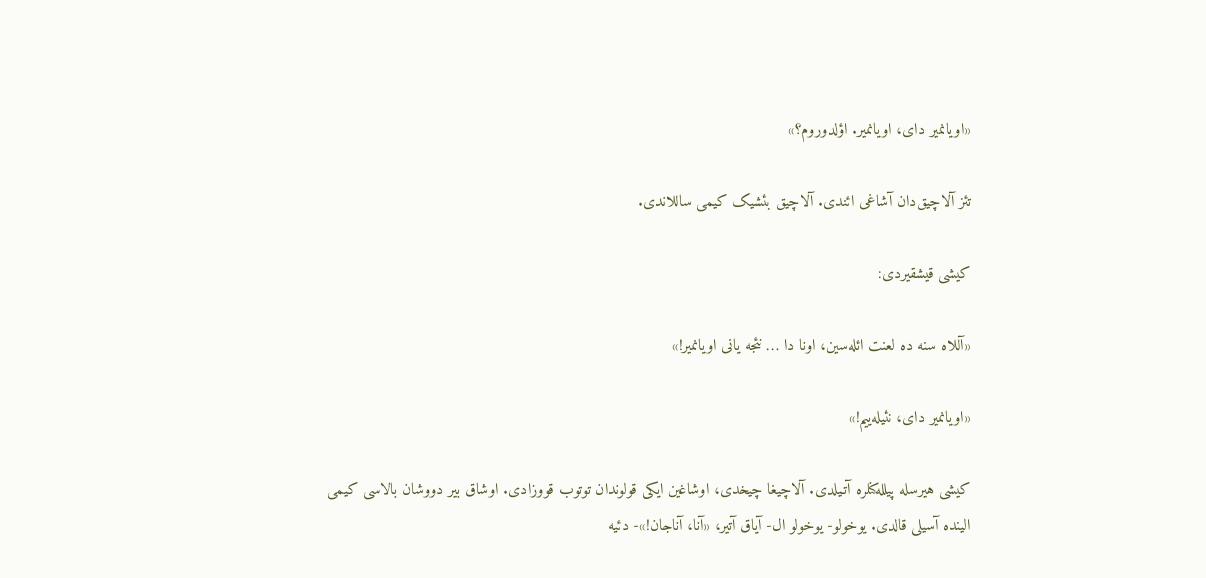«اویانمیر دای، اویانمیر. اؤلدوروم؟»

تئز آلاچیق‌دان آشاغی ائندی. آلاچیق بئشیک کیمی ساللاندی.

کیشی قیشقیردی:

«آللاه سنه ‌ده لعنت ائله‌سین، اونا دا … نئجه یانی اویانمیر!»

«اویانمیر دای، نئیله‌ییم!»

کیشی هیرسله پیلله‌کنلره آتـیلدی. آلاچیغا چیخدی، اوشاغین ایکی قولوندان توتوب قووزادی. اوشاق بیر دووشان بالاسی کیمی الینده آسیلی قالدی. یوخولو- یوخولو ال- آیاق آتیر، «آنا، آناجان!»- دئیه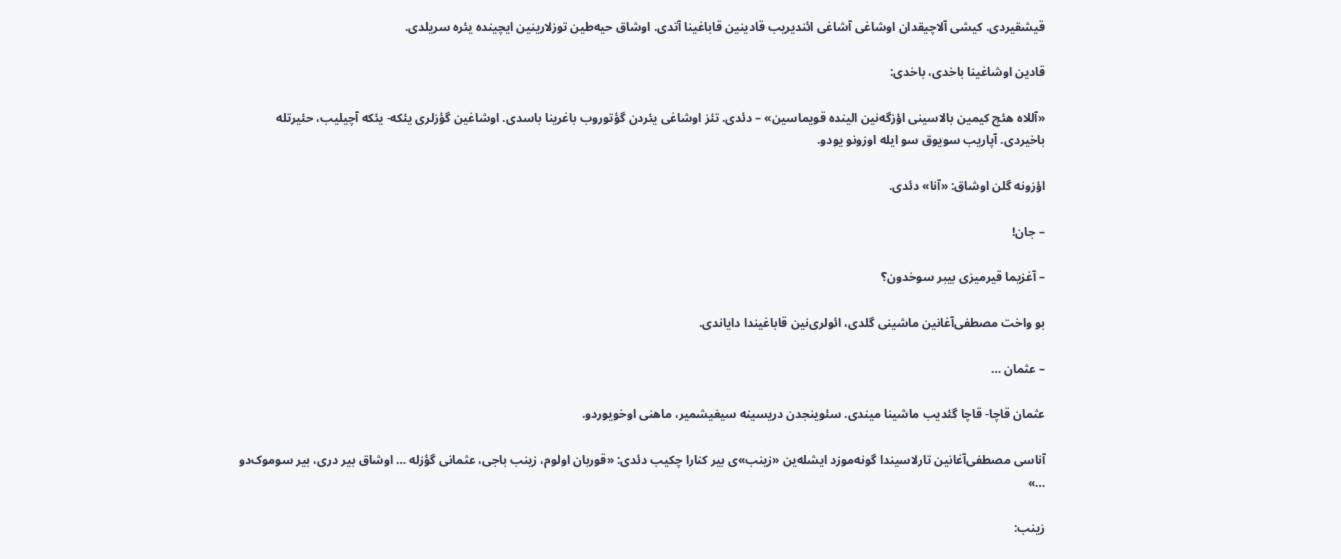قیشقیردی. کیشی آلاچیقدان اوشاغی آشاغی ائندیریب قادینین قاباغینا آتدی. اوشاق حیه‌طین توزلارینین ایچینده یئره سریلدی.

قادین اوشاغینا باخدی، باخدی:

«آللاه هئچ کیمین بالاسینی اؤزگه‌نین الینده قویماسین» – دئدی. تئز اوشاغی یئردن گؤتوروب باغرینا باسدی. اوشاغین گؤزلری یئکه- یئکه آچیلیب، حئیرتله باخیردی. آپاریب سویوق سو ایله اوزونو یودو.

اؤزونه گلن اوشاق: «آنا» دئدی.

– جان!

– آغزیما قیرمیزی بیبر سوخدون؟

بو واخت مصطفی‌آغانین ماشینی گلدی، ائولری‌نین قاباغیندا دایاندی.

– عثمان …

عثمان قاچا- قاچا گئدیب ماشینا میندی. سئوینجدن دریسینه سیغیشمیر، ماهنی اوخویوردو.

آناسی مصطفی‌آغانین تارلاسیندا گونه‌موزد ایشله‌ین «زینب‌»ی بیر کنارا چکیب دئدی: «قوربان اولوم، زینب باجی، عثمانی گؤزله … اوشاق بیر دری، بیر سوموک‌دو …»

زینب: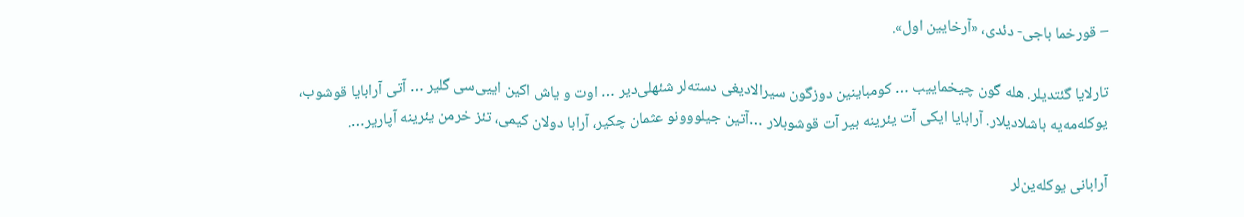– قورخما باجی- دئدی، «آرخایین اول».

تارلایا گئتدیلر. هله گون چیخماییب … کومباینین دوزگون سیرالادیغی دسته‌لر شئهلی‌دیر … اوت و یاش اکین اییی‌سی گلیر … آتی آرابایا قوشوب، یوکله‌مه‌یه باشلادیلار. آرابایا ایکی آت یئرینه بیر آت قوشوبلار …آتین جیلووونو عثمان چکیر، آرابا دولان کیمی، تئز خرمن یئرینه آپاریر….

آرابانی یوکله‌ین‌لر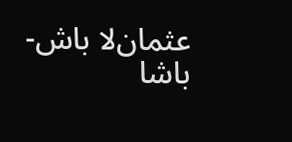عثمان‌لا باش- باشا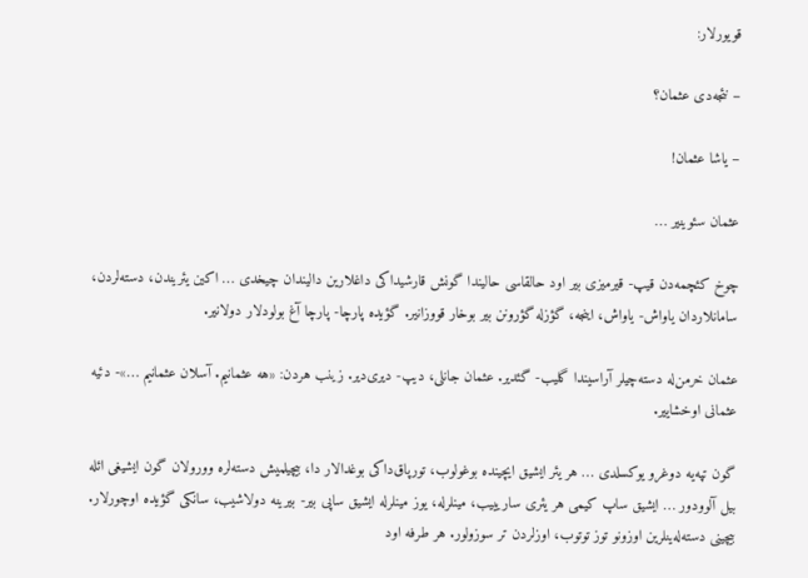قویورلار:

– نئجه‌دی عثمان؟

– یاشا عثمان!

عثمان سئوینیر …

چوخ کئچمه‌دن قیپ- قیرمیزی بیر اود حالقاسی حالیندا گونش قارشیداکی داغلارین دالیندان چیخدی … اکین یئریندن، دسته‌لردن، سامانلاردان یاواش- یاواش، اینجه، گؤزله گؤرونن بیر بوخار قووزانیر. گؤیده پارچا- پارچا آغ بولودلار دولانیر.

عثمان خرمن‌له دسته‌چیلر آراسیندا گلیب- گئدیر. عثمان جانلی، دیپ- دیری‌دیر. زینب هردن: «هه عثمانیم. آسلان عثمانیم …»- دئیه عثمانی اوخشاییر.

گون تپه‌یه دوغرو یوکسلدی … هر یئر ایشیق ایچینده بوغولوب، تورپاق‌داکی بوغدالار دا، بیچیلمیش دسته‌لره وورولان گون ایشیغی ائله بیل آلوودور … ایشیق ساپ کیمی هر یئری ساریییب، مینلرله، یوز مینلرله ایشیق ساپی بیر- بیرینه دولاشیب، سانکی گؤیده اوچورلار. بیچینی دسته‌له‌ینلرین اوزونو توز توتوب، اوزلردن تر سوزولور. هر طرفه اود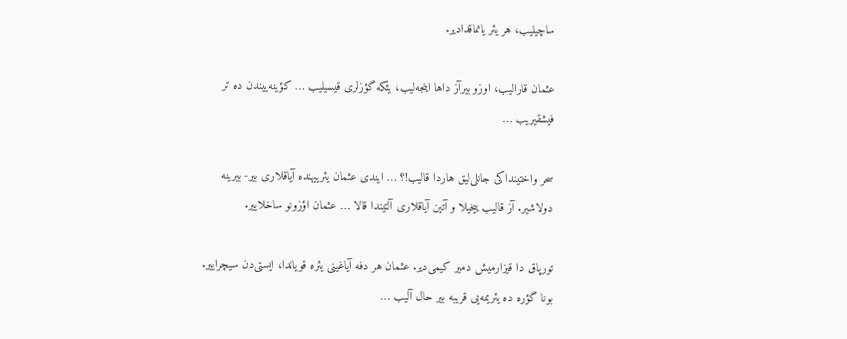ساچیلیب، هر یئر یانماقدادیر.

عثمان قارالیب، اوزو بیرآز داها اینجه‌لیب، یئکه گؤزلری قیسیلیب … کؤینه‌ییندن ده تر فیشقیریب …

سحر واختینداکی جانلی‌لیق هاردا قالیب!؟ … ایندی عثمان یئرییهنده آیاقلاری بیر- بیرینه دولاشیر. آز قالیب ییخیلا و آتین آیاقلاری آلتیندا قالا … عثمان اؤزونو ساخلاییر.

تورپاق دا قیزارمیش دمیر کیمی‌دیر. عثمان هر دفه آیاغینی یئره قویاندا، ایستی‌دن سیچراییر. بونا گؤره ده یئریمه‌یی قریبه بیر حال آلیب …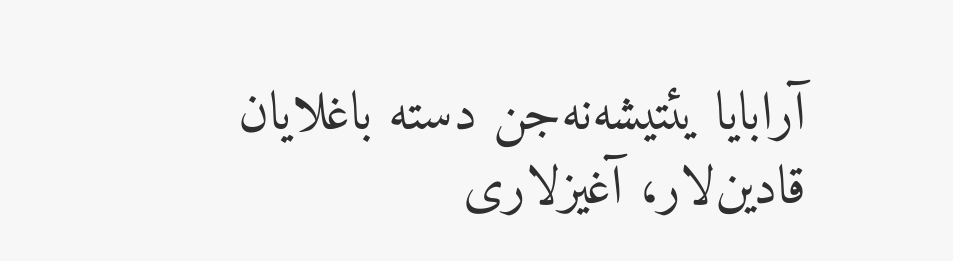آرابایا یئتیشه‌نه‌جن دسته باغلایان قادین‌لار، آغیزلاری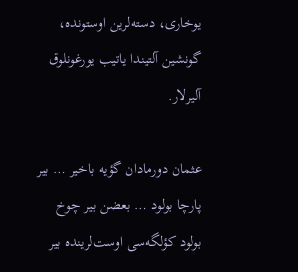یوخاری، دسته‌لرین اوستونده، گونشین آلتیندا یاتیب یورغونلوق آلیرلار.

عثمان دورمادان گؤیه باخیر … بیر پارچا بولود … بعضن بیر چوخ بولود کؤلگه‌سی اوست‌لرینده بیر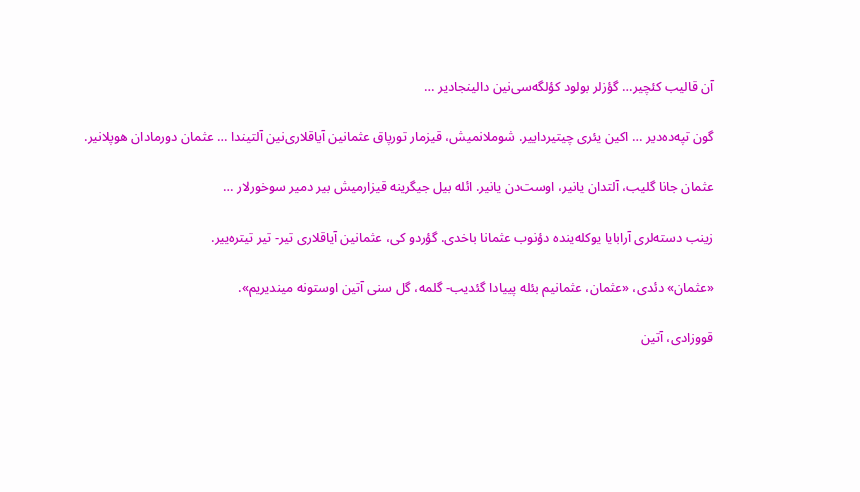آن قالیب کئچیر… گؤزلر بولود کؤلگه‌سی‌نین دالینجادیر …

گون تپه‌ده‌دیر … اکین یئری چیتیرداییر. شوملانمیش، قیزمار تورپاق عثمانین آیاقلاری‌نین آلتیندا … عثمان دورمادان هوپلانیر.

عثمان جانا گلیب، آلتدان یانیر، اوست‌دن یانیر. ائله بیل جیگرینه قیزارمیش بیر دمیر سوخورلار …

زینب دسته‌لری آرابایا یوکله‌ینده دؤنوب عثمانا باخدی. گؤردو کی، عثمانین آیاقلاری تیر- تیر تیتره‌ییر.

«عثمان» دئدی، «عثمان، عثمانیم بئله پییادا گئدیب- گلمه، گل سنی آتین اوستونه میندیریم».

قووزادی، آتین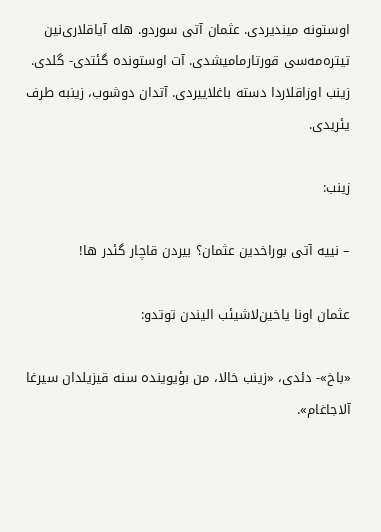اوستونه میندیردی. عثمان آتی سوردو. هله آیاقلاری‌نین تیتره‌مه‌سی قورتارمامیشدی. آت اوستونده گئتدی- گلدی. زینب اوزاقلاردا دسته باغلاییردی. آتدان دوشوب، زینبه طرف یئریدی.

زینب:

– نییه آتی بوراخدین عثمان؟ بیردن قاچار گئدر ها!

عثمان اونا یاخین‌لاشیئب الیندن توتدو:

«باخ»- دئدی، «زینب خالا، من بؤیوینده سنه قیزیلدان سیرغا آلاجاغام».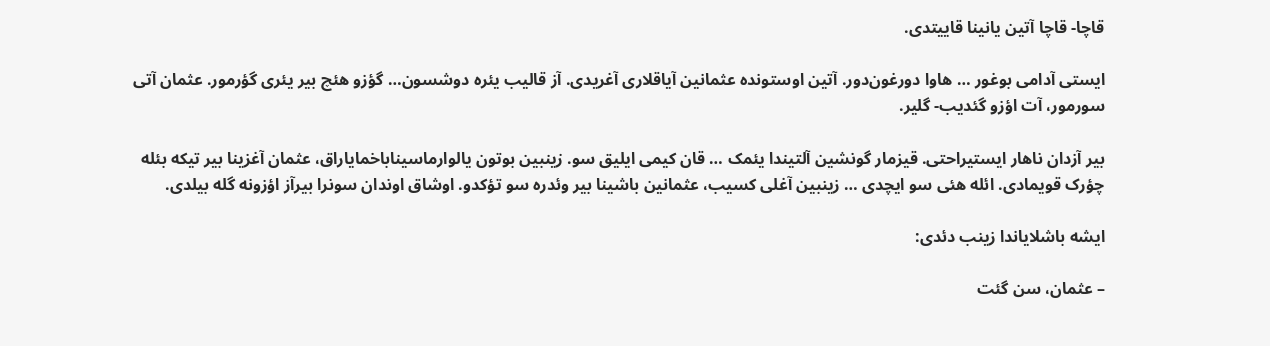قاچا- قاچا آتین یانینا قاییتدی.

ایستی آدامی بوغور … هاوا دورغون‌دور. آتین اوستونده عثمانین آیاقلاری آغریدی. آز قالیب یئره دوشسون… گؤزو هئچ بیر یئری گؤرمور. عثمان آتی سورمور، آت اؤزو گئدیب- گلیر.

بیر آزدان ناهار ایستیراحتی. قیزمار گونشین آلتیندا یئمک … قان کیمی ایلیق سو. زینبین بوتون یالوارماسیناباخمایاراق، عثمان آغزینا بیر تیکه بئله چؤرک قویمادی. ائله هئی سو ایچدی … زینبین آغلی کسیب، عثمانین باشینا بیر وئدره سو تؤکدو. اوشاق اوندان سونرا بیرآز اؤزونه گله بیلدی.

ایشه باشلایاندا زینب دئدی:

– عثمان، سن گئت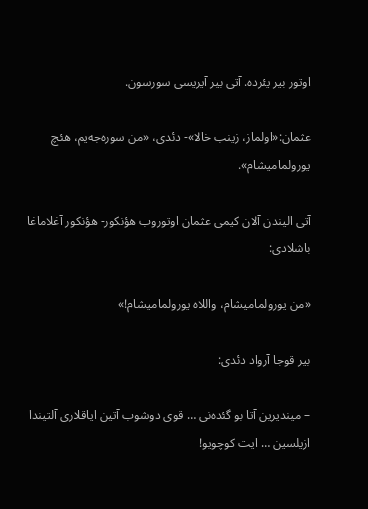اوتور بیر یئرده. آتی بیر آیریسی سورسون.

عثمان:«اولماز، زینب خالا»- دئدی، «من سوره‌جه‌یم، هئچ یورولمامیشام».

آتی الیندن آلان کیمی عثمان اوتوروب هؤنکور- هؤنکور آغلاماغا باشلادی:

«من یورولمامیشام، واللاه یورولمامیشام!»

بیر قوجا آرواد دئدی:

– میندیرین آتا بو گئده‌نی … قوی دوشوب آتین ایاقلاری آلتیندا ازیلسین … ایت کوچویو!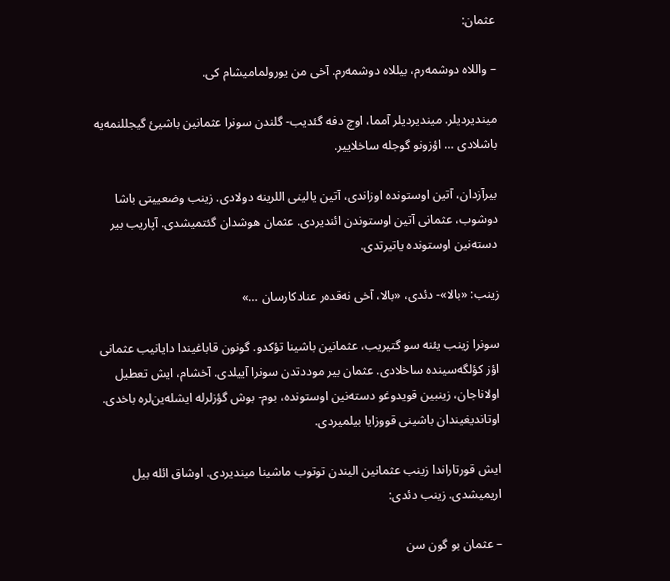عثمان:

– واللاه دوشمه‌رم، بیللاه دوشمه‌رم. آخی من یورولمامیشام کی.

میندیردیلر. میندیردیلر آمما، اوچ دفه گئدیب- گلندن سونرا عثمانین باشیئ گیجللنمه‌یه باشلادی … اؤزونو گوجله ساخلاییر.

بیرآزدان، آتین اوستونده اوزاندی، آتین یالینی اللرینه دولادی. زینب وضعییتی باشا دوشوب، عثمانی آتین اوستوندن ائندیردی. عثمان هوشدان گئتمیشدی. آپاریب بیر دسته‌نین اوستونده یاتیرتدی.

زینب: «بالا»- دئدی، «بالا، آخی نه‌قده‌ر عنادکارسان …»

سونرا زینب یئنه سو گتیریب، عثمانین باشینا تؤکدو. گونون قاباغیندا دایانیب عثمانی اؤز کؤلگه‌سینده ساخلادی. عثمان بیر موددتدن سونرا آییلدی. آخشام، ایش تعطیل اولاناجان، زینبین قویدوغو دسته‌نین اوستونده، بوم- بوش گؤزلرله ایشله‌ین‌لره باخدی. اوتاندیغیندان باشینی قووزایا بیلمیردی.

ایش قورتاراندا زینب عثمانین الیندن توتوب ماشینا میندیردی. اوشاق ائله بیل اریمیشدی. زینب دئدی:

– عثمان بو گون سن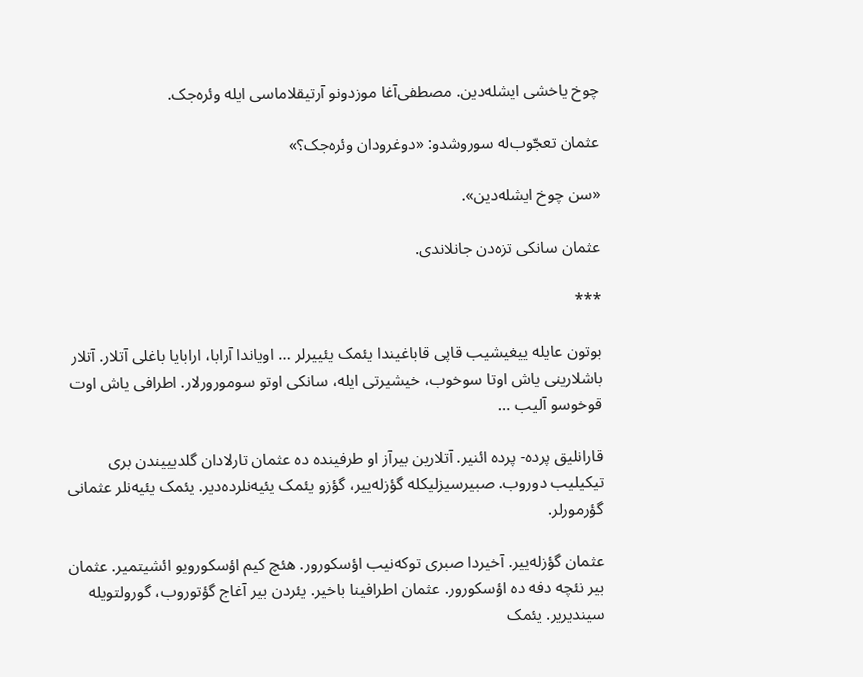چوخ یاخشی ایشله‌دین. مصطفی‌آغا موزدونو آرتیقلاماسی ایله وئره‌جک.

عثمان تعجّوب‌له سوروشدو: «دوغرودان وئره‌جک؟»

«سن چوخ ایشله‌دین».

عثمان سانکی تزه‌دن جانلاندی.

***

بوتون عایله ییغیشیب قاپی قاباغیندا یئمک یئییرلر … اویاندا آرابا، ارابایا باغلی آتلار. آتلار باشلارینی یاش اوتا سوخوب، خیشیرتی ایله، سانکی اوتو سومورورلار. اطرافی یاش اوت قوخوسو آلیب …

قارانلیق پرده- پرده ائنیر. آتلارین بیرآز او طرفینده ده عثمان تارلادان گلدیییندن بری تیکیلیب دوروب. صبیرسیزلیکله گؤزله‌ییر، گؤزو یئمک یئیه‌نلرده‌دیر. یئمک یئیه‌نلر عثمانی گؤرمورلر.

عثمان گؤزله‌ییر. آخیردا صبری توکه‌نیب اؤسکورور. هئچ کیم اؤسکورویو ائشیتمیر. عثمان بیر نئچه دفه ده اؤسکورور. عثمان اطرافینا باخیر. یئردن بیر آغاج گؤتوروب، گورولتویله سیندیریر. یئمک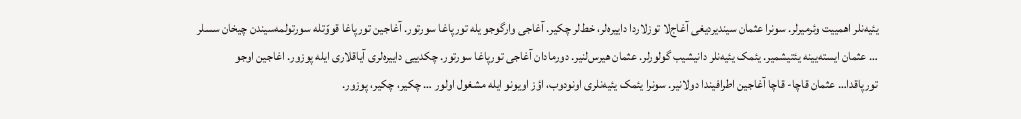یئیه‌نلر اهمییت وئرمیرلر. سونرا عثمان سیندیردیغی آغاج‌لا توزلاردا داییره‌لر، خط‌لر چکیر. آغاجی وارگوجو یله تورپاغا سورتور. آغاجین تورپاغا قووّتله سورتولمه‌سیندن چیخان سسلر … عثمان ایسته‌یینه یئتیشمیر. یئمک یئیه‌نلر دانیشیب گولورلر. عثمان هیرس‌لنیر. دورمادان آغاجی تورپاغا سورتور. چکدییی داییره‌لری آیاقلاری ایله پوزور. اغاجین اوجو تورپاقدا… عثمان قاچا- قاچا آغاجین اطرافیندا دولانیر. سونرا یئمک یئیه‌نلری اونودوب، اؤز اویونو ایله مشغول اولور … چکیر، چکیر، پوزور.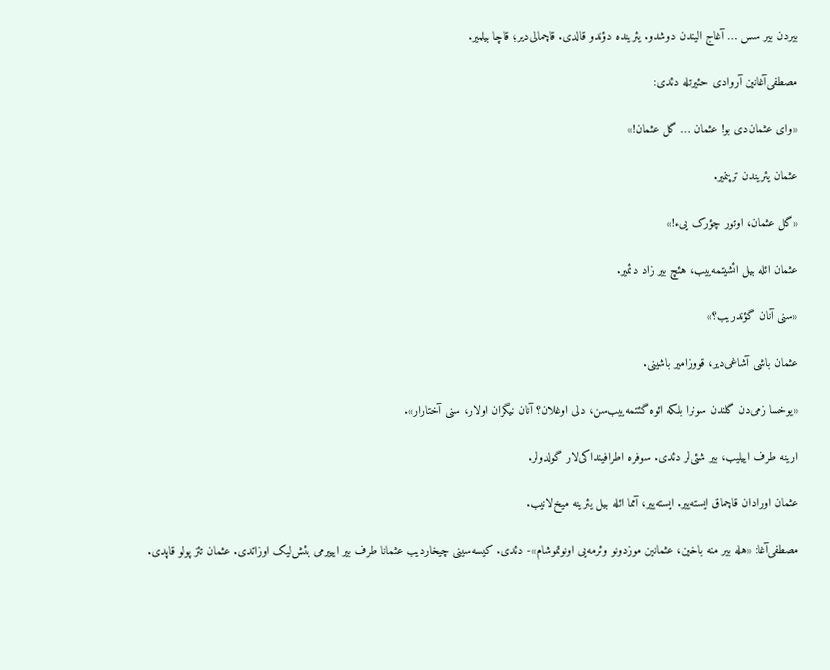بیردن بیر سس … آغاج الیندن دوشدو. یئرینده دؤندو قالدی. قاچمالی‌دیر؛ قاچا بیلمیر.

مصطفی‌آغانین آروادی حئیرتله دئدی:

«وای عثمان‌دی بو! عثمان … گل عثمان!»

عثمان یئریندن ترپنمیر.

«گل عثمان، اوتور چؤرک یی‌ء!»

عثمان ائله بیل ائشیتمه‌ییب، هئچ بیر زاد دئمیر.

«سنی آنان گؤندریب؟»

عثمان باشی آشاغی‌دیر، قووزامیر باشینی.

«یوخسا زمی‌دن گلندن سونرا بلکه ائوه گئتمه‌ییب‌سن، دلی اوغلان؟ آنان نیگران اولار، سنی آختارار».

ارینه طرف اییلیب، بیر شئی‌لر دئدی. سوفره اطرافینداکی‌لار گولدولر.

عثمان اورادان قاچماق ایسته‌ییر. ایسته‌ییر، آمما ائله بیل یئرینه میخ‌لانیب.

مصطفی‌آغا: «هله بیر منه باخین، عثمانین موزدونو وئرمه‌یی اونوتموشام»- دئدی. کیسه‌سینی چیخاردیب عثمانا طرف بیر ایییرمی بئش‌لیک اوزاتدی. عثمان تئز پولو قاپدی.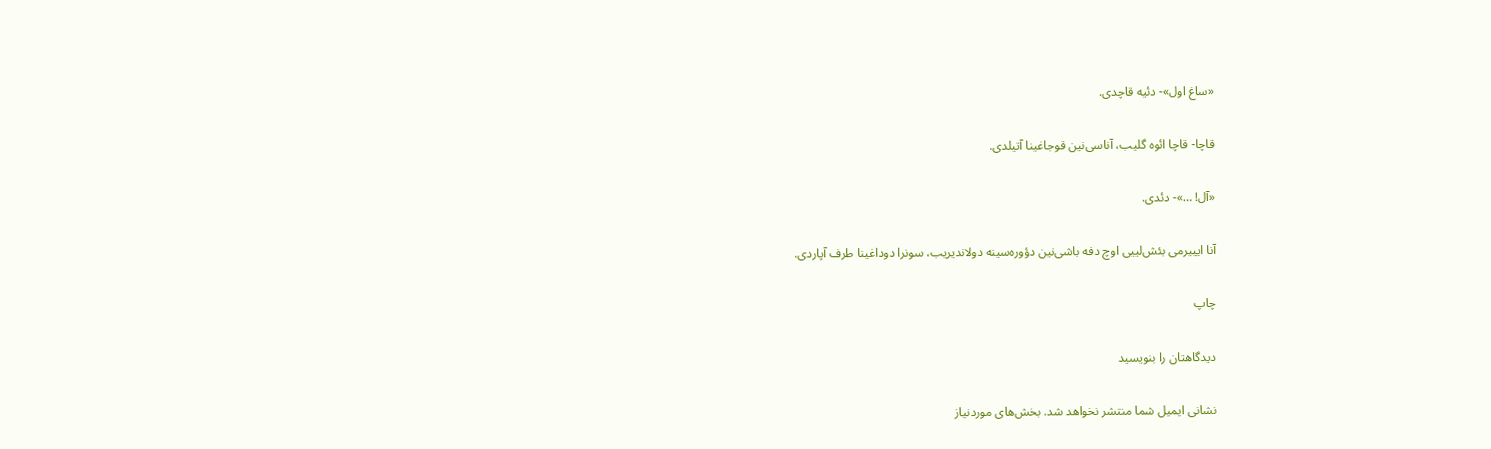«ساغ اول»- دئیه قاچدی.

قاچا- قاچا ائوه گلیب، آناسی‌نین قوجاغینا آتیلدی.

«آل! …»- دئدی.

آنا ایییرمی بئش‌لییی اوچ دفه باشی‌نین دؤوره‌سینه دولاندیریب، سونرا دوداغینا طرف آپاردی.

چاپ

دیدگاهتان را بنویسید

نشانی ایمیل شما منتشر نخواهد شد. بخش‌های موردنیاز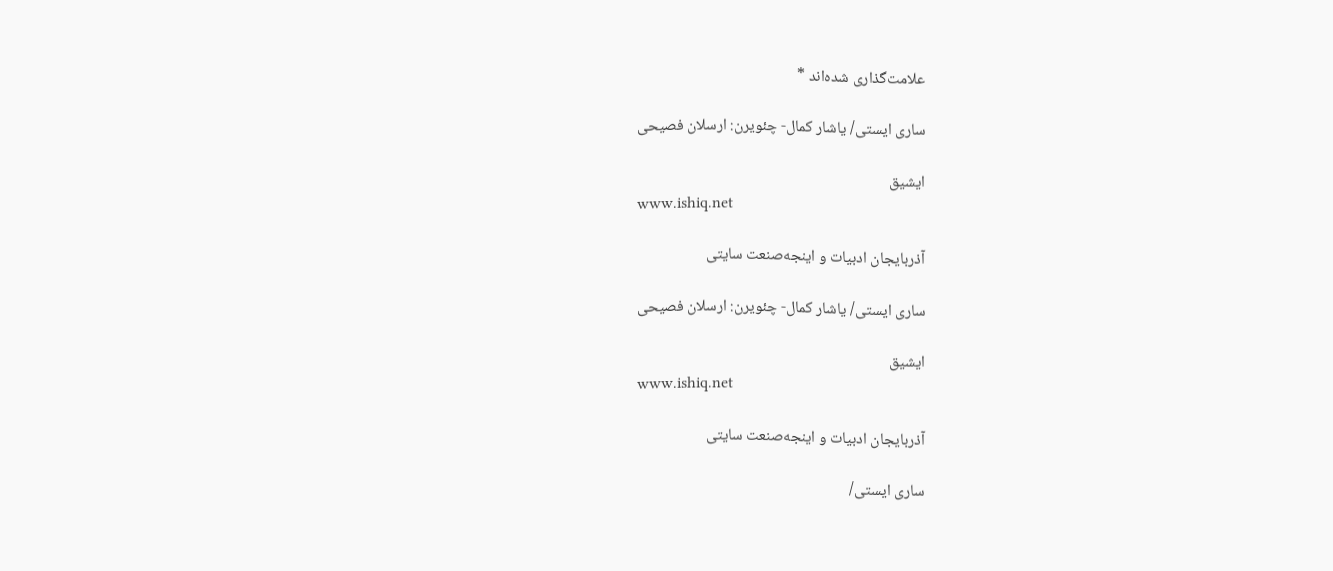علامت‌گذاری شده‌اند *

ساری ایستی/ یاشار کمال- چئویرن: ارسلان فصیحی

ایشیق
www.ishiq.net

آذربایجان ادبیات و اینجه‌صنعت سایتی

ساری ایستی/ یاشار کمال- چئویرن: ارسلان فصیحی

ایشیق
www.ishiq.net

آذربایجان ادبیات و اینجه‌صنعت سایتی

ساری ایستی/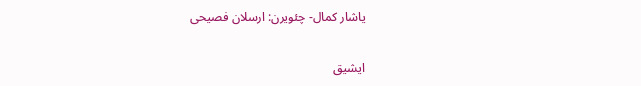یاشار کمال- چئویرن: ارسلان فصیحی

ایشیق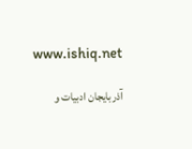www.ishiq.net

آذربایجان ادبیات و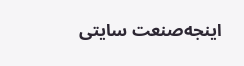اینجه‌صنعت سایتی